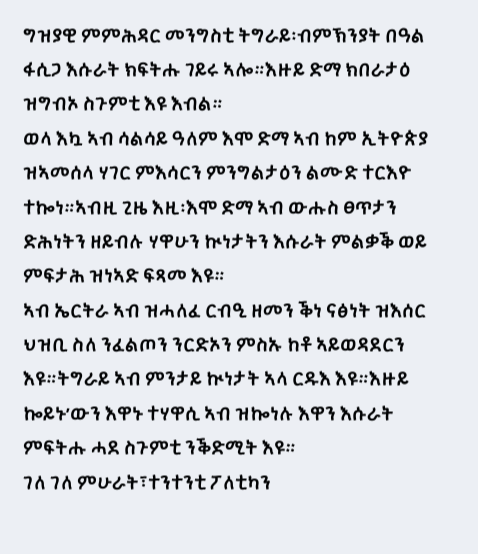ግዝያዊ ምምሕዳር መንግስቲ ትግራይ፡ብምኽንያት በዓል ፋሲጋ እሱራት ክፍትሑ ገይሩ ኣሎ።እዙይ ድማ ክበራታዕ ዝግብኦ ስጉምቲ እዩ እብል።
ወላ እኳ ኣብ ሳልሳይ ዓለም እሞ ድማ ኣብ ከም ኢትዮጵያ ዝኣመሰላ ሃገር ምእሳርን ምንግልታዕን ልሙድ ተርእዮ ተኰነ።ኣብዚ ጊዜ እዚ፡እሞ ድማ ኣብ ውሑስ ፀጥታን ድሕነትን ዘይብሉ ሃዋሁን ኲነታትን እሱራት ምልቃቕ ወይ ምፍታሕ ዝነኣድ ፍጻመ እዩ።
ኣብ ኤርትራ ኣብ ዝሓለፈ ርብዒ ዘመን ቕነ ናፅነት ዝእሰር ህዝቢ ስለ ንፈልጦን ንርድኦን ምስኡ ከቶ ኣይወዳደርን እዩ።ትግራይ ኣብ ምንታይ ኲነታት ኣላ ርዱእ እዩ።እዙይ ኰይኑ’ውን እዋኑ ተሃዋሲ ኣብ ዝኰነሉ እዋን እሱራት ምፍትሑ ሓደ ስጉምቲ ንቕድሚት እዩ።
ገለ ገለ ምሁራት፣ተንተንቲ ፖለቲካን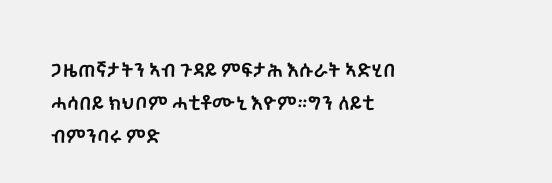ጋዜጠኛታትን ኣብ ጉዳይ ምፍታሕ እሱራት ኣድሂበ ሓሳበይ ክህቦም ሓቲቶሙኒ እዮም።ግን ለይቲ ብምንባሩ ምድ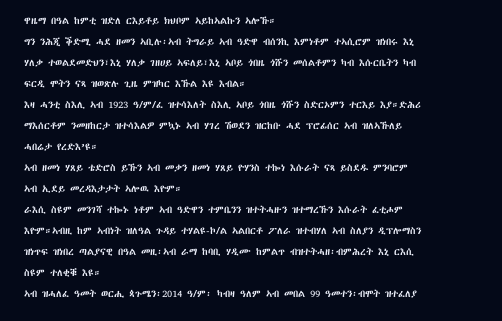ዋዜማ በዓል ከምቲ ዝድለ ርእይቶይ ክህቦም ኣይከኣልኩን ኣሎኹ።
ግን ንሕጂ ቕድሚ ሓደ ዘመን ኣቢሉ፡ኣብ ትግራይ ኣብ ዓድዋ ብሰንኪ እምነቶም ተኣሲሮም ዝነበሩ እኒ ሃለቃ ተወልደመድህን፣እኒ ሃለቃ ገዘሀይ ኣፍለይ፣እኒ ኣቦይ ጎበዜ ጎሹን መሰልቶምን ካብ እሱርቤትን ካብ ፍርዲ ሞትን ናጻ ዝወጽሉ ጊዜ ምዝካር እኹል እዩ እብል።
እዛ ሓንቲ ስእሊ ኣብ 1923 ዓ/ም/ፈ ዝተሳእለት ስእሊ ኣቦይ ጎበዜ ጎሹን ስድርኦምን ተርእይ እያ።ድሕሪ ማእሰርቶም ንመዘከርታ ዝተሳእልዎ ምኳኑ ኣብ ሃገረ ሽወደን ዝርከቡ ሓደ ፕሮፊሰር ኣብ ዝለኣኹለይ ሓበሬታ የረድእ’ዩ።
ኣብ ዘመነ ሃጸይ ቴድሮስ ይኹን ኣብ መቃን ዘመነ ሃጸይ ዮሃንስ ተኰነ እሱራት ናጻ ይስደዱ ምንባሮም ኣብ ኢደይ መረዳእታታት ኣሎዉ እዮም።
ራእሲ ስዩም መንገሻ ተኰኑ ነቶም ኣብ ዓድዋን ተምቤንን ዝተትሓዙን ዝተማረኹን እሱራት ፈቲሖም እዮም።ኣብዚ ከም ኣብነት ዝለዓል ጉዳይ ተሃልዩ-ኮ/ል ኣልበርቶ ፖለራ ዝተብሃለ ኣብ ስለያን ዲፕሎማስን ዝነጥፍ ዝነበረ ጣልያናዊ በዓል መዚ፡ኣብ ራማ ከባቢ ሃዲሙ ከምልጥ ብዝተትሓዘ፡ብምሕረት እኒ ርእሲ ስዩም ተለቂቑ እዩ።
ኣብ ዝሓለፈ ዓመት ወርሒ ጳጉሜን፡2014 ዓ/ም፡ ካብዛ ዓለም ኣብ መበል 99 ዓመተን፡ብሞት ዝተፈለያ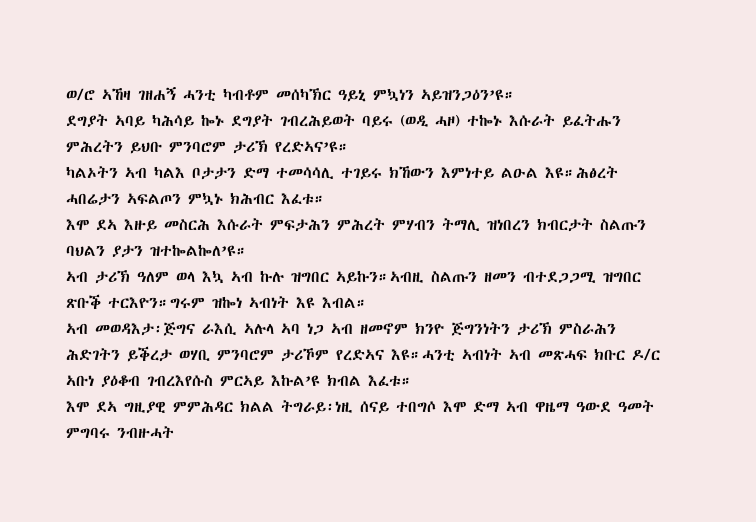ወ/ሮ ኣኸዛ ገዘሐኝ ሓንቲ ካብቶም መሰካኽር ዓይኒ ምኳነን ኣይዝንጋዕን’ዩ።
ደግያት ኣባይ ካሕሳይ ኰኑ ደግያት ገብረሕይወት ባይሩ (ወዲ ሓዞ) ተኰኑ እሱራት ይፈትሑን ምሕረትን ይህቡ ምንባሮም ታሪኽ የረድኣና’ዩ።
ካልኦትን ኣብ ካልእ ቦታታን ድማ ተመሳሳሊ ተገይሩ ክኸውን እምነተይ ልዑል እዩ።ሕፅረት ሓበሬታን ኣፍልጦን ምኳኑ ክሕብር እፈቱ።
እሞ ደኣ እዙይ መስርሕ እሱራት ምፍታሕን ምሕረት ምሃብን ትማሊ ዝነበረን ክብርታት ስልጡን ባህልን ያታን ዝተኰልኰለ’ዩ።
ኣብ ታሪኽ ዓለም ወላ እኳ ኣብ ኩሉ ዝግበር ኣይኩን።ኣብዚ ስልጡን ዘመን ብተደጋጋሚ ዝግበር ጽቡቕ ተርእዮን።ግሩም ዝኰነ ኣብነት እዩ እብል።
ኣብ መወዳእታ፡ጅግና ራእሲ ኣሉላ ኣባ ነጋ ኣብ ዘመኖም ክንዮ ጅግንነትን ታሪኽ ምስራሕን ሕድገትን ይቕረታ ወሃቢ ምንባሮም ታሪኾም የረድኣና እዩ።ሓንቲ ኣብነት ኣብ መጽሓፍ ክቡር ዶ/ር ኣቡነ ያዕቆብ ገብረእየሱስ ምርኣይ እኩል’ዩ ክብል እፈቱ።
እሞ ደኣ ግዚያዊ ምምሕዳር ክልል ትግራይ፡ነዚ ሰናይ ተበግሶ እሞ ድማ ኣብ ዋዜማ ዓውደ ዓመት ምግባሩ ንብዙሓት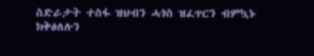ስድራታት ተስፋ ዝህብን ሓጎስ ዝፈጥርን ብምኳኑ ክቅፅለሉን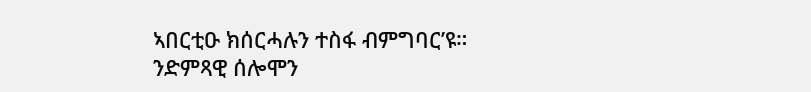ኣበርቲዑ ክሰርሓሉን ተስፋ ብምግባር’ዩ።
ንድምጻዊ ሰሎሞን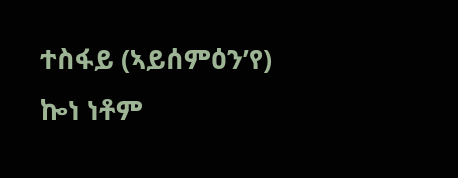ተስፋይ (ኣይሰምዕን’የ) ኰነ ነቶም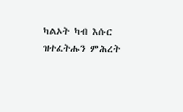ካልኦት ካብ እሱር ዝተፈትሑን ምሕረት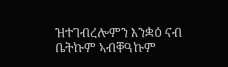ዝተገብረሎምን እንቋዕ ናብ ቤትኩም ኣብቐዓኩም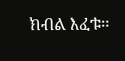ክብል እፈቱ።